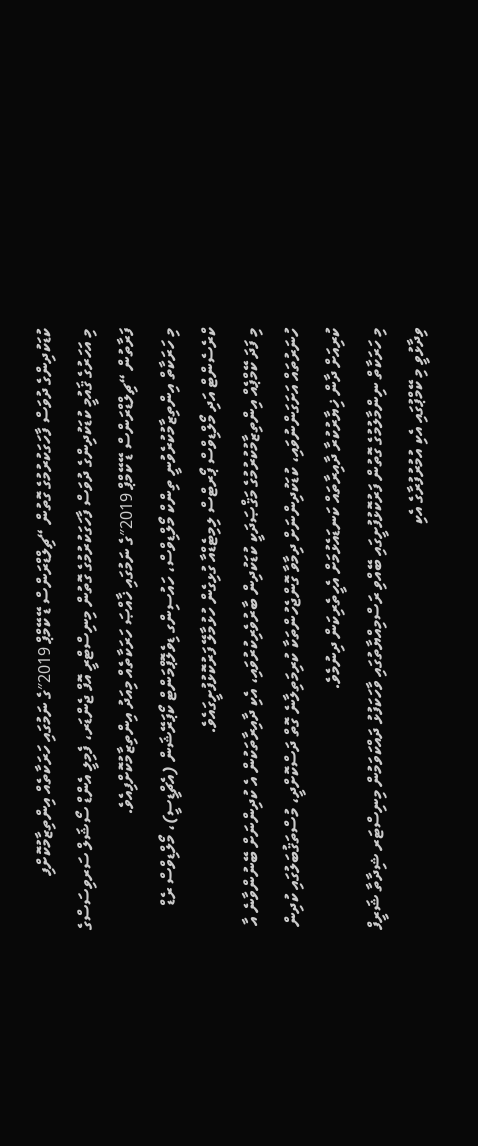ކުޑަކުދިންގެ ދުވަސް ފާހަގަކުރުމުގެ ގޮތުން “ޗިލްޑްރަންސް ޑޭ ކޭމްޕް 2019″ގެ ނަމުގައި ހަރަކާތެއް އިންތިޒާމުކޮށްފި
މި އަހަރުގެ ޤައުމީ ކުޑަކުދިންގެ ދުވަސް ފާހަގަކުރުމުގެ ގޮތުން މިނިސްޓްރީ އޮފް ޖެންޑަރ، ފެމިލީ އެންޑް ސޯޝަލް ސަރވިސަސްގެ ފަރާތުން “ޗިލްޑްރަންސް ޑޭ ކޭމްޕް 2019″ގެ ނަމުގައި ޚާއްޞަ ހަރަކާތެއް މިއަދު އިންތިޒާމުކޮށްފިއެވެ.
މި ހަރަކާތް އިންތިޒާމުކުރެވުނީ ތިންކް މޯލްޑިވްސް، ހައުސިންގ ޑިވެލޮޕްމަންޓް ކޯޕަރޭޝަން (އެޗްޑީސީ)، މޯލްޑިވްސް ރެޑް ކްރެސެންޓް އަދި މޯލްޑިވްސް ޕޯރޓްސް ލިމިޓެޑްއާ ގުޅިގެން ހުޅުމާލޭ ފަރުކޮޅުފުށީގައެވެ.
މި ފަދަ ކޭމްޕެއް އިންތިޒާމުކުރުމުގެ މަޤްޞަދަކީ ކުޑަކުދިން ބާރުވެރިކުރުވައި، އެކި ދާއިރާތަކުން އެ ކުދިންނަށް ބޭނުންވާނެ އާ ހުނަރުތައް އަށަގަންނުވައި، ކުޑަކުދިންނަށް ދިމާވާ ގޮންޖެހުންތަކާ ކުރިމަތިލާނެ ގޮތް ދަސްކޮށްދީ، މުސްތަޤުބަލުގައި ކުދިން ކުރިއަށް ދާން ޚިޔާރުކުރާ ދާއިރާތައް ކަނޑައެޅުމަށް އެހީތެރިކަން ދިނުމެވެ.
މި ހަރަކާތް ނިންމާލުމުގެ ގޮތުން ފަރުކޮޅުފުށީގައި ބޭއްވި ރަސްމިއްޔާތުގައި ވާހަކަފުޅު ދައްކަވަމުން މިނިސްޓަރ ޝިދާތާ ޝަރީފް ވިދާޅުވީ މި ކޭމްޕުގައި އެކި އުމުރުފުރާގެ އެކި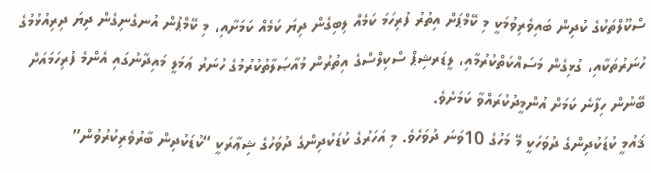ސްކޫލްތަކުގެ ކުދިން ބައިވެރިވުމަކީ މި ކޭމްޕަށް އިތުރު ފުރިހަމަ ކަމެއް ލިބިގެން ދިޔަ ކަމެއް ކަމަށާއި، މި ކޭމްޕުން އުނގެނިގެން ދިޔަ ދިރިއުޅުމުގެ ހުނަރުތަކާއި، ގުޅިގެން މަސައްކަތްކުރުމާއި، ލީޑަރޝިޕް ސްކިލްސްގެ އިތުރުން މުއާޞަލާތުކުރުމުގެ ހުނަރު ޢަމަލީ މައިދާނުގައި އެންމެ ފުރިހަމައަށް ބޭނުން ހިފާނެ ކަމަށް އުންމީދުކުރައްވާ ކަމަށެވެ.
ޤައުމީ ކުޑަކުދިންގެ ދުވަހަކީ މޭ މަހުގެ 10ވަނަ ދުވަހެވެ. މި އަހަރުގެ ކުޑަކުދިންގެ ދުވަހުގެ ޝިޢާރަކީ “ކުޑަކުދިން ބާރުވެރިކުރުވުން”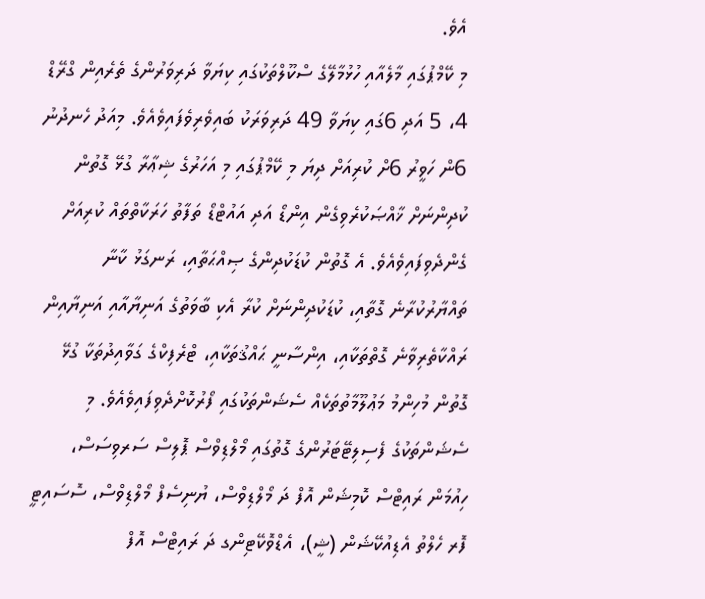އެވެ.
މި ކޭމްޕުގައި މާލެއާއި ހުޅުމާލޭގެ ސްކޫލްތަކުގައި ކިޔަވާ ދަރިވަރުންގެ ތެރެއިން ގްރޭޑް 4، 5 އަދި 6ގައި ކިޔަވާ 49 ދަރިވަރަކު ބައިވެރިވެފައިވެއެވެ. މިއަދު ހެނދުނު 6ން ހަވީރު 6ށް ކުރިއަށް ދިޔަ މި ކޭމްޕުގައި މި އަހަރުގެ ޝިޢާރާ ގުޅޭ ގޮތުން ކުދިންނަށް ޚާއްޞަކުރެވިގެން އިންޑޯ އަދި އައުޓްޑޯ ތަފާތު ހަރަކާތްތައް ކުރިއަށް ގެންދެވިފައިވެއެވެ. އެ ގޮތުން ކުޑަކުދިންގެ ޞިއްޙަތާއި، ރަނގަޅު ކާނާ ތައްޔާރުކުރާނެ ގޮތާއި، ކުޑަކުދިންނަށް ކުރާ އެކި ބާވަތުގެ އަނިޔާއާއި އަނިޔާއިން ރައްކާތެރިވާނެ ގޮތްތަކާއި، އިންސާނީ ޙައްޤުތަކާއި، ޓްރެފިކްގެ ގަވާއިދުތަކާ ގުޅޭ ގޮތުން މުހިންމު މަޢުލޫމާތުތަކެއް ސެޝަންތަކުގައި ފޯރުކޮށްދެވިފައިވެއެވެ. މި ސެޝަންތަކުގެ ފެސިލިޓޭޓަރުންގެ ގޮތުގައި މޯލްޑިވްސް ޕޮލިސް ސަރވިސަސް، ހިއުމަން ރައިޓްސް ކޮމިޝަން އޮފް ދަ މޯލްޑިވްސް، ޔުނިސެފް މޯލްޑިވްސް، ސޮސައިޓީ ފޮރ ހެލްތު އެޑިއުކޭޝަން (ޝީ)، އެޑްވޮކޭޓިންގ ދަ ރައިޓްސް އޮފް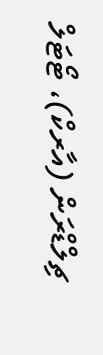ޗިލްޑްރަން (އާރކް)، ޓޯޓަލް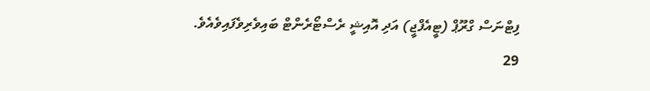ފިޓްނަސް ގްރޫޕް (ޓީއެފްޖީ) އަދި އޮއިޝީ ރެސްޓޯރެންޓް ބައިވެރިވެފައިވެއެވެ.
29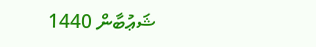ޝަޢުބާން 1440